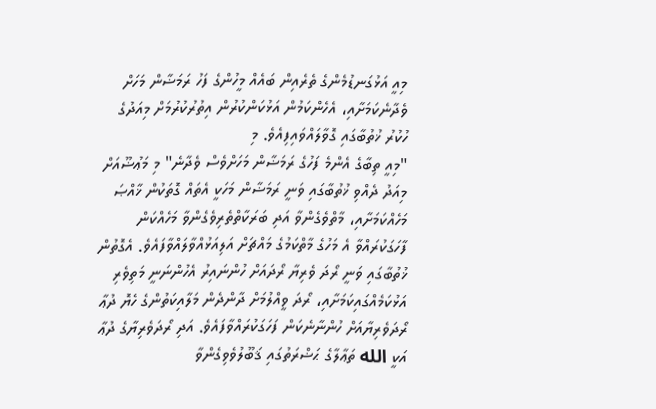މިއީ އަޅުގަނޑުމެންގެ ތެރެއިން ބައެއް މީހުންގެ ފަހު ރަމަޟާން މަހަށް ވެދާނެކަމަށާއި، އެހެންކަމުން އަޅުކަންކުރުން އިތުރުކުރުމަށް މިއަދުގެ ހުކުރު ޚުތުބާގައި ގޮވާލައްވައިފިއެވެ. މި
"މިއީ ތިބާގެ އެންމެ ފަހުގެ ރަމަޟާން މަހަށްވެސް ވެދާނެ" މި މަޢުޟޫއަށް މިއަދު ދެއްވި ޚުތުބާގައި ވަނީ ރަމަޟާން މަހަކީ އެތައް ގޮތަކުން ޚާއްޞަ މަހެއްކަމަށާއި، މާތްވެގެންވާ އަދި ބަރަކާތްތެރިވެގެންވާ މަހެއްކަން ފާހަގަކުރައްވާ އެ މަހުގެ މާތްކަމުގެ މައްޗަށް އަލިއަޅުއްވާލައްވާފައެވެ. އެގޮތުން ޚުތުބާގައި ވަނީ ރޯދަ ވެރިޔާ ރޯދައަށް ހުންނައިރު އެހުންނަނީ މަތިވެރި އަޅުކަމެއްގައިކަމަށާއި، ރޯދަ ވީއްލުމަށް ދާންދެން މަލާއިކަތުންގެ ހެޔޮ ދުޢާ ރޯދަވެރިޔާއަށް ހުންނާނެކަން ފަހަގަކުރައްވާފައެވެ. އަދި ރޯދަވެރިޔާގެ ދުޢާ އަކީ الله ތަޢާލާގެ ޙަޟްރަތުގައި ޤަބޫލުވެވިގެންވާ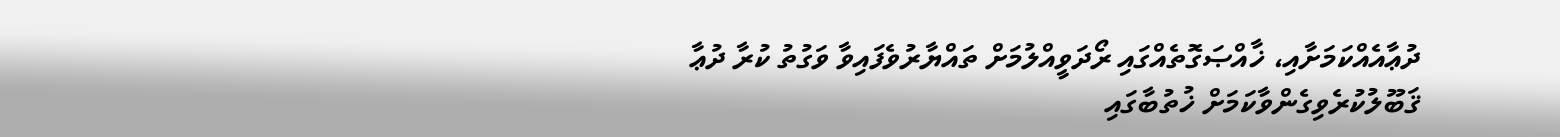ދުޢާއެއްކަމަށާއި، ޚާއްޞަގޮތެއްގައި ރޯދަވީއްލުމަށް ތައްޔާރުވެފައިވާ ވަގުތު ކުރާ ދުޢާ ޤަބޫލުކުރެވިގެންވާކަމަށް ޚުތުބާގައި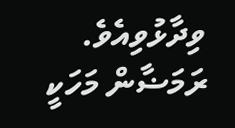ވިދާޅުވިއެވެ. ރަމަޟާން މަހަކީ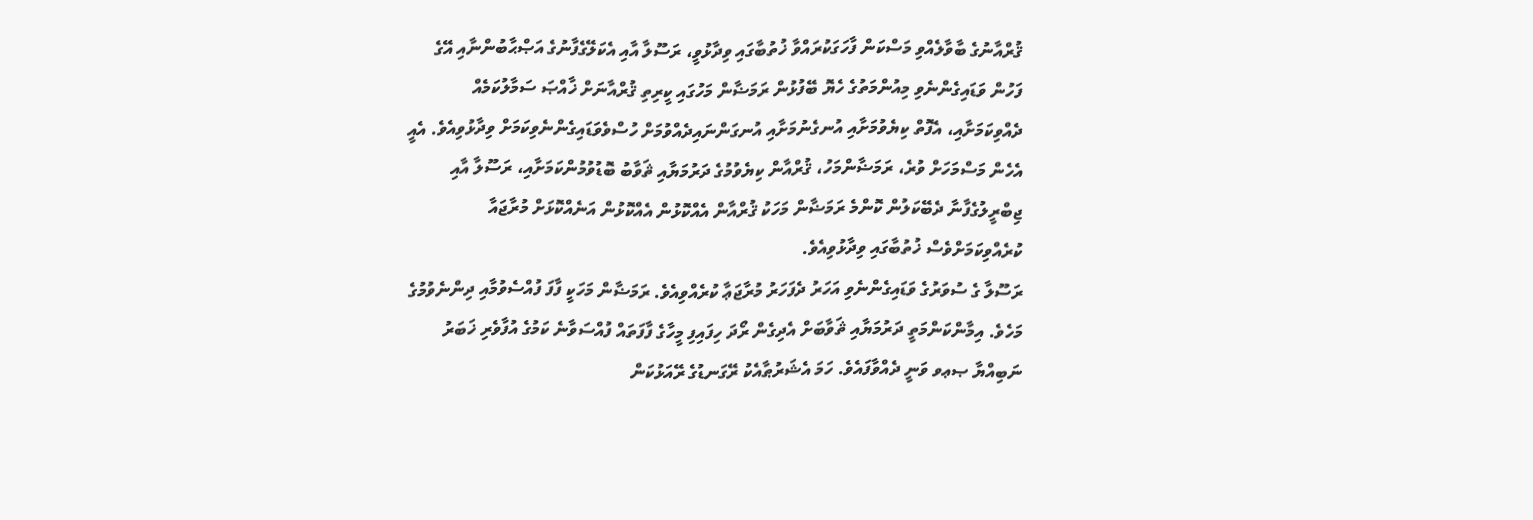ޤުރްއާނުގެ ބާވާލެއްވި މަސްކަން ފާހަގަކުރައްވާ ޚުތުބާގައި ވިދާޅުވީ، ރަސޫލާ އާއި އެކަލޭގެފާނުގެ އަޞްޙާބުންނާއި އޭގެ ފަހުން ވަޑައިގެންނެވި މިއުންމަތުގެ ހެޔޮ ބޭފުޅުން ރަމަޟާން މަހުގައި ކީރިތި ޤުރްއާނަށް ޚާއްޞަ ސަމާލުކަމެއް ދެއްވިކަމަށާއި، އެފޮތް ކިޔެވުމަށާއި އުނގެނުމަށާއި އުނގަންނައިދެއްވުމަށް ހުސްވެވަޑައިގެންނެވިކަމަށް ވިދާޅުވިއެވެ. އެއީ އެހެން މަސްމަހަށް ވުރެ، ރަމަޟާންމަހު، ޤުރްއާން ކިޔެވުމުގެ ދަރުމަޔާއި ޘަވާބު ބޮޑުވުމުންކަމަށާއި، ރަސޫލާ އާއި ޖިބްރީލުގެފާނާ ދެބޭކަލުން ކޮންމެ ރަމަޟާން މަހަކު ޤުރްއާން އެއްކޮޅުން އެއްކޮޅުން އަނެއްކޮޅަށް މުރާޖައާ ކުރެއްވިކަމަށްވެސް ޚުތުބާގައި ވިދާޅުވިއެވެ.
ރަސޫލާ ގެ ސުވަރުގެ ވަޑައިގެންނެވި އަހަރު ދެފަހަރު މުރާޖަޢާ ކުރެއްވިއެވެ. ރަމަޟާން މަހަކީ ފާފަ ފުއްސެވުމާއި ދިންނެވުމުގެ މަހެވެ. އިމާންކަންމަތީ ދަރުމަޔާއި ޘަވާބަށް އެދިގެން ރޯދަ ހިފައިފި މީހާގެ ފާފަތައް ފުއްސަވާނެ ކަމުގެ އުފާވެރި ޚަބަރު ނަބިއްޔާ ޞޢވ ވަނީ ދެއްވާފައެވެ. ހަމަ އެޝަރުޠާއެކު ރޭގަނޑުގެ ރޭއަޅުކަން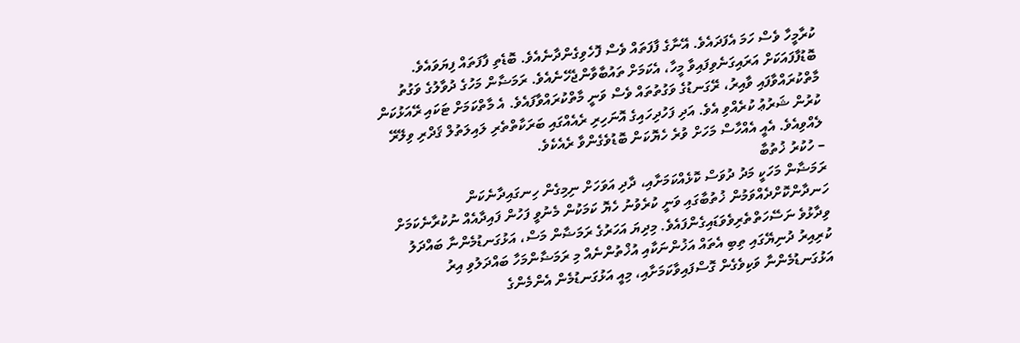ކުރާމީހާ ވެސް ހަމަ އެފަދައެވެ. އޭނާގެ ފާފަތައް ވެސް ފޮހެވިގެންދާނެއެވެ. ބޮޑެތި ފާފަތައް ފިޔަވައެވެ. ބޮޑުފާފައަކަށް އަރައިގަނެވިފައިވާ މީހާ، އެކަމަށް ތައުބާވާންޖެހޭނެއެވެ. ރަމަޟާން މަހުގެ ދުވާލުގެ ވަގުތު މާތްކުރައްވާފައި ވާއިރު، ރޭގަނޑުގެ ވަގުތުތައް ވެސް ވަނީ މާތްކުރައްވާފައެވެ. އެ މާތްކަމަށް ޓަކައި ރޭއަޅުކަން ކުރުން ޝަރުޢު ކުރެއްވި އެވެ. އަދި ފަހުދިހައިގެ އޮނަހިރި ރެއެއްގައި ބަރަކާތްތެރި ލައިލަތުލް ޤަދްރި ވިލޭރޭ ލެއްވިއެވެ. އެއީ އެއްހާސް މަހަށް ވުރެ ހެޔޮކަން ބޮޑުވެގެންވާ ރެއެކެވެ.
– ހުކުރު ޚުތުބާ
ރަމަޟާން މަހަކީ މަދު ދުވަސް ކޮޅެއްކަމަށާއި، ދާދި އަވަހަށް ނިމިގެން ހިނގައިދާނެކަން ހަނދާންކޮށްދެއްވަމުން ޚުތުބާގައި ވަނީ ކުރެވުނު ހެޔޮ ކަމަކުން މެނުވީ ފަހުން ފައިދާއެއް ނުކުރާނެކަމަށް ވިދާޅުވެ ނަސޭހަތްތެރިވެވަޑައިގެންފައެވެ. މިދިޔަ އަހަރުގެ ރަމަޟާން މަސް، އަޅުގަނޑުމެންނާ ބައްދަލު ކުރިއިރު ދުނިޔޭގައި ތިބި އެތައް އަޚުންނަކާއި އުޚްތުންނެއް މި ރަމަޟާންމަހާ ބައްދަލުވި އިރު އަޅުގަނޑުމެންނާ ވަކިވެގެން ގޮސްފައިވާކަމަށާއި، މިއީ އަޅުގަނޑުމެން އެންމެންގެ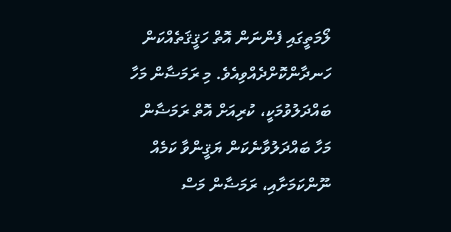ލޯމަތީގައި ފެންނަން އޮތް ހަޤީޤަތެއްކަން ހަނދާންކޮށްދެއްވިއެވެ. މި ރަމަޟާން މަހާ ބައްދަލުވުމަކީ، ކުރިއަށް އޮތް ރަމަޟާން މަހާ ބައްދަލުވާނެކަން ޔަޤީންވާ ކަމެއް ނޫންކަމަށާއި، ރަމަޟާން މަސް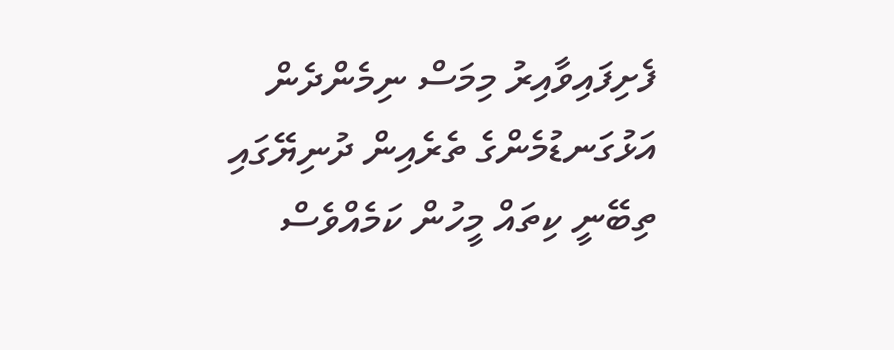ފެށިފައިވާއިރު މިމަސް ނިމެންދެން އަޅުގަނޑުމެންގެ ތެރެއިން ދުނިޔޭގައި ތިބޭނީ ކިތައް މީހުން ކަމެއްވެސް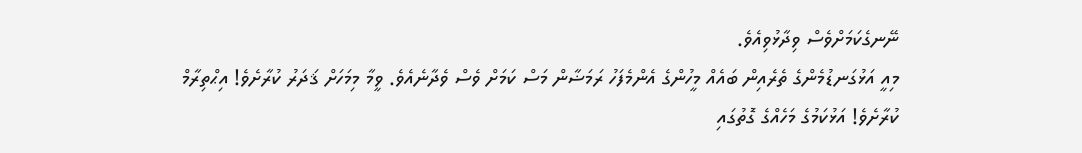ނޭނގެކަމަށްވެސް ވިދާޅުވިއެވެ.
މިއީ އަޅުގަނޑުމެންގެ ތެރެއިން ބައެއް މީހުންގެ އެންމެފަހު ރަމަޟާން މަސް ކަމަށް ވެސް ވެދާނެއެވެ. ވީމާ މިމަހަށް ޤަދަރު ކުރާށެވެ! އިޙްތިރާމް ކުރާށެވެ! އަޅުކަމުގެ މަހެއްގެ ގޮތުގައި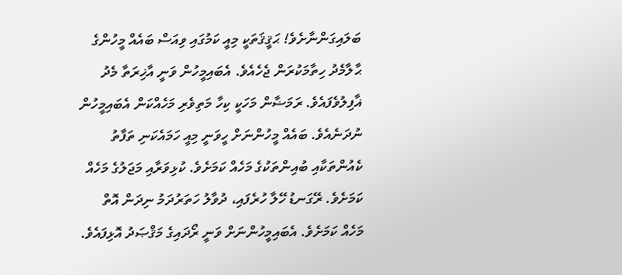ބަލައިގަންނާށެވެ! ޙަޤީޤަތަކީ މިއީ ކަމުގައި ވިއަސް ބައެއް މީހުންގެ ޙާލާމެދު ހިތާމަކުރަން ޖެހެއެވެ. އެބައިމީހުން ވަނީ އާޚިރަތާ މެދު ޣާފިލުވެފައެވެ. ރަމަޟާން މަހަކީ ކިހާ މަތިވެރި މަހެއްކަން އެބައިމީހުން ނުދަނެއެވެ. ބައެއް މީހުންނަށް ހީވަނީ މިއީ ހަމައެކަނި ތަފާތު ކެއުންތަކާއި ބުއިންތަކުގެ މަހެއް ކަމަށެވެ. ކުޅިވަރާއި މަޖަލުގެ މަހެއް ކަމަށެވެ. ރޭގަނޑު ހޭލާ ހުރެފައި، ދުވާލު ހަތަރުދަމު ނިދަން އޮތް މަހެއް ކަމަށެވެ. އެބައިމީހުންނަށް ވަނީ ރޯދައިގެ މަޤްޞަދު އޮޅިފައެވެ.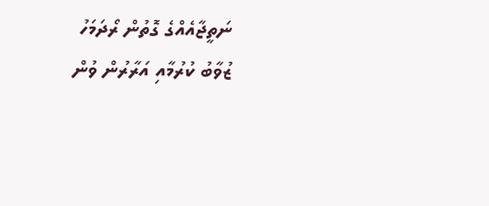ނަތީޖާއެއްގެ ގޮތުން ރޯދަމަހު
ޒުވާބު ކުރުމާއި އަރާރުން ވުން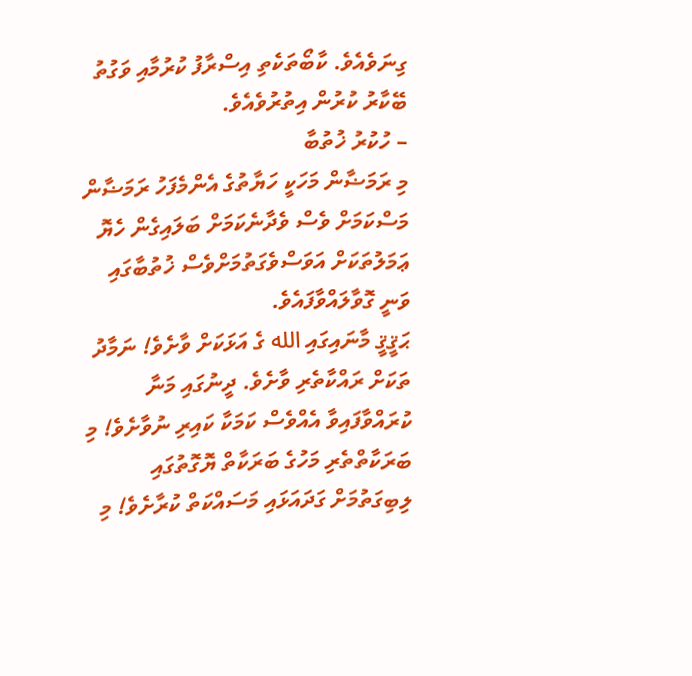ގިނަވެއެވެ. ކާބޯތަކެތި އިސްރާފު ކުރުމާއި ވަގުތު ބޭކާރު ކުރުން އިތުރުވެއެވެ.
– ހުކުރު ޚުތުބާ
މި ރަމަޟާން މަހަކީ ހަޔާތުގެ އެންމެފަހު ރަމަޟާން މަސްކަމަށް ވެސް ވެދާނެކަމަށް ބަލައިގެން ހެޔޮ ޢަމަލުތަކަށް އަވަސްވެގަތުމަށްވެސް ޚުތުބާގައި ވަނީ ގޮވާލައްވާފައެވެ.
ޙަޤީޤީ މާނައިގައި الله ގެ އަޅަކަށް ވާށެވެ! ނަމާދު ތަކަށް ރައްކާތެރި ވާށެވެ. ދީނުގައި މަނާ ކުރައްވާފައިވާ އެއްވެސް ކަމަކާ ކައިރި ނުވާށެވެ! މި ބަރަކާތްތެރި މަހުގެ ބަރަކާތް ޔޮގޮތުގައި ލިބިގަތުމަށް ގަދައަޅައި މަސައްކަތް ކުރާށެވެ! މި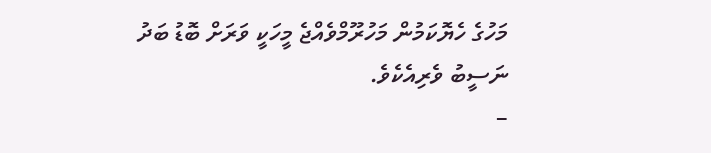މަހުގެ ހެޔޮކަމުން މަހުރޫމްވެއްޖެ މީހަކީ ވަރަށް ބޮޑު ބަދު ނަސީބު ވެރިއެކެވެ.
–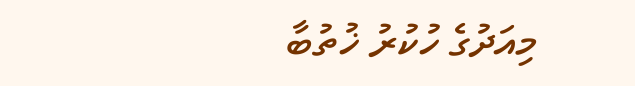މިއަދުގެ ހުކުރު ޚުތުބާ